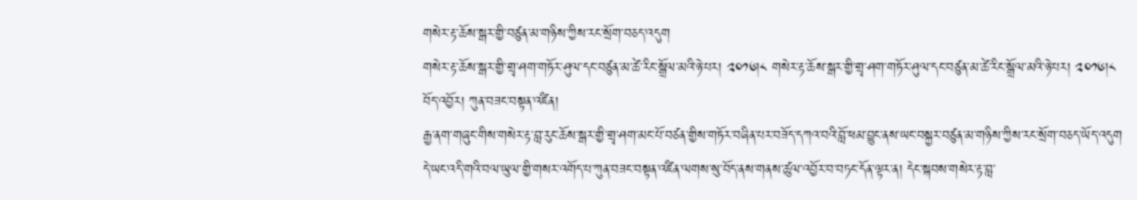གསེར་རྟ་ཆོས་སྒར་གྱི་བཙུན་མ་གཉིས་ཀྱིས་རང་སྲོག་བཅད་འདུག
གསེར་རྟ་ཆོས་སྒར་གྱི་གྲྭ་ཤག་གཏོར་ཤུལ་དང་བཙུན་མ་ཚེ་རིང་སྒྲོལ་མའི་ཉེ་པར། ༢༠༡༦།༨ གསེར་རྟ་ཆོས་སྒར་གྱི་གྲྭ་ཤག་གཏོར་ཤུལ་དང་བཙུན་མ་ཚེ་རིང་སྒྲོལ་མའི་ཉེ་པར། ༢༠༡༦།༨
བོད་འབྱོར། ཀུན་བཟང་བསྟན་འཛིན།
རྒྱ་ནག་གཞུང་གིས་གསེར་རྟ་བླ་རུང་ཆོས་སྒར་གྱི་གྲྭ་ཤག་མང་པོ་བཙན་གྱིས་གཏོར་བཞིན་པར་བཟོད་དཀའ་བའི་བློ་ཕམ་བྱུང་ནས་ཡང་བསྐྱར་བཙུན་མ་གཉིས་ཀྱིས་རང་སྲོག་བཅད་ཡོད་འདུག
དེ་ཡང་འདི་གའི་བལ་ཡུལ་གྱི་གསར་འགོད་པ་ཀུན་བཟང་བསྟན་འཛིན་ལགས་སུ་བོད་ནས་གནས་ཚུལ་འབྱོར་བ་བཏང་དོན་ལྟར་ན། དེང་སྐབས་གསེར་རྟ་བླ་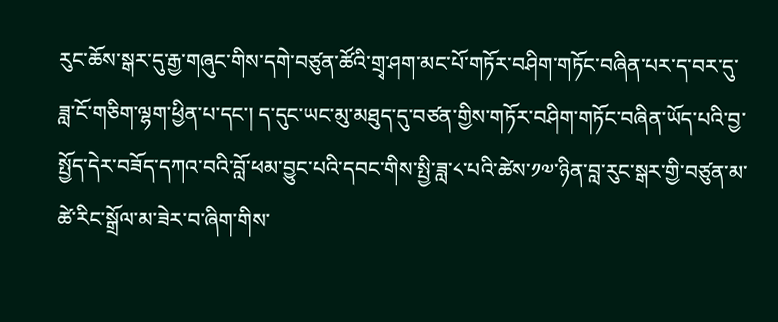རུང་ཆོས་སྒར་དུ་རྒྱ་གཞུང་གིས་དགེ་བཙུན་ཚོའི་གྲྭ་ཤག་མང་པོ་གཏོར་བཤིག་གཏོང་བཞིན་པར་ད་བར་དུ་ཟླ་ངོ་གཅིག་ལྷག་ཕྱིན་པ་དང་། ད་དུང་ཡང་མུ་མཐུད་དུ་བཙན་གྱིས་གཏོར་བཤིག་གཏོང་བཞིན་ཡོད་པའི་བྱ་སྤྱོད་དེར་བཟོད་དཀའ་བའི་བློ་ཕམ་བྱུང་པའི་དབང་གིས་སྤྱི་ཟླ་༨་པའི་ཚེས་༡༧་ཉིན་བླ་རུང་སྒར་གྱི་བཙུན་མ་ཚེ་རིང་སྒྲོལ་མ་ཟེར་བ་ཞིག་གིས་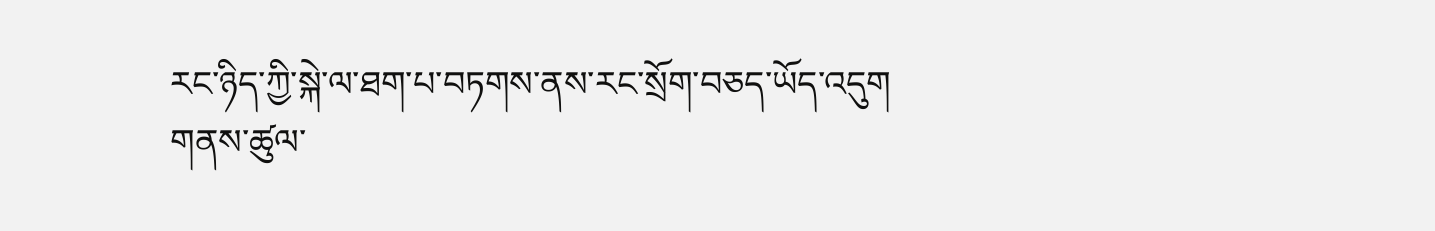རང་ཉིད་ཀྱི་སྐེ་ལ་ཐག་པ་བཏགས་ནས་རང་སྲོག་བཅད་ཡོད་འདུག
གནས་ཚུལ་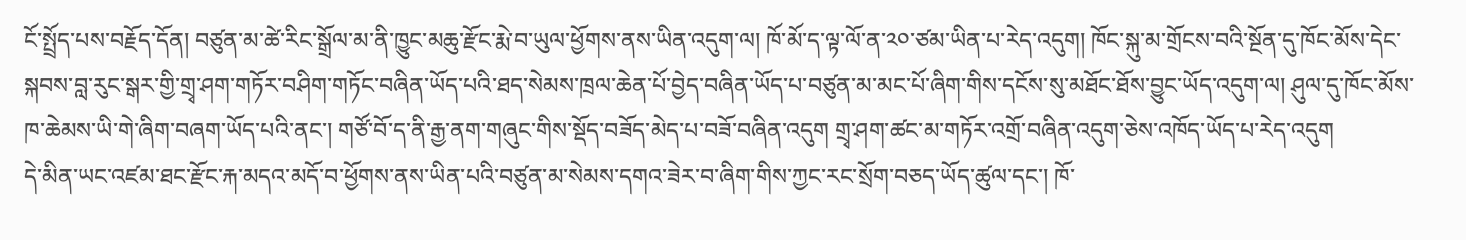ངོ་སྤྲོད་པས་བརྗོད་དོན། བཙུན་མ་ཚེ་རིང་སྒྲོལ་མ་ནི་ཁྱུང་མཆུ་རྫོང་རྨེ་བ་ཡུལ་ཕྱོགས་ནས་ཡིན་འདུག་ལ། ཁོ་མོ་ད་ལྟ་ལོ་ན་༢༠་ཙམ་ཡིན་པ་རེད་འདུག། ཁོང་སྐུ་མ་གྲོངས་བའི་སྔོན་དུ་ཁོང་མོས་དེང་སྐབས་བླ་རུང་སྒར་གྱི་གྲྭ་ཤག་གཏོར་བཤིག་གཏོང་བཞིན་ཡོད་པའི་ཐད་སེམས་ཁྲལ་ཆེན་པོ་བྱེད་བཞིན་ཡོད་པ་བཙུན་མ་མང་པོ་ཞིག་གིས་དངོས་སུ་མཐོང་ཐོས་བྱུང་ཡོད་འདུག་ལ། ཤུལ་དུ་ཁོང་མོས་ཁ་ཆེམས་ཡི་གེ་ཞིག་བཞག་ཡོད་པའི་ནང་། གཙོ་བོ་ད་ནི་རྒྱ་ནག་གཞུང་གིས་སྡོད་བཟོད་མེད་པ་བཟོ་བཞིན་འདུག གྲྭ་ཤག་ཚང་མ་གཏོར་འགྲོ་བཞིན་འདུག་ཅེས་འཁོད་ཡོད་པ་རེད་འདུག
དེ་མིན་ཡང་འཛམ་ཐང་རྫོང་རྐ་མདའ་མདོ་བ་ཕྱོགས་ནས་ཡིན་པའི་བཙུན་མ་སེམས་དགའ་ཟེར་བ་ཞིག་གིས་ཀྱང་རང་སྲོག་བཅད་ཡོད་ཚུལ་དང་། ཁོ་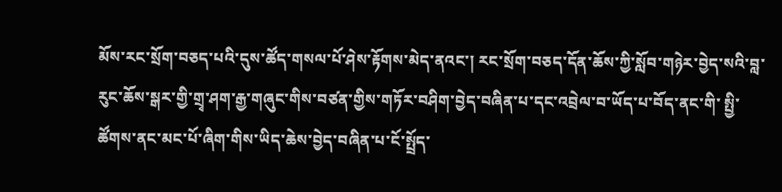མོས་རང་སྲོག་བཅད་པའི་དུས་ཚོད་གསལ་པོ་ཤེས་རྟོགས་མེད་ནའང་། རང་སྲོག་བཅད་དོན་ཆོས་ཀྱི་སློབ་གཉེར་བྱེད་སའི་བླ་རུང་ཆོས་སྒར་གྱི་གྲྭ་ཤག་རྒྱ་གཞུང་གིས་བཙན་གྱིས་གཏོར་བཤིག་བྱེད་བཞིན་པ་དང་འབྲེལ་བ་ཡོད་པ་བོད་ནང་གི་ སྤྱི་ཚོགས་ནང་མང་པོ་ཞིག་གིས་ཡིད་ཆེས་བྱེད་བཞིན་པ་ངོ་སྤྲོད་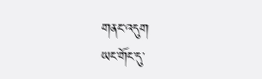གནང་འདུག
ཡང་གོང་དུ་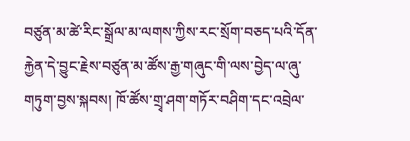བཙུན་མ་ཚེ་རིང་སྒྲོལ་མ་ལགས་ཀྱིས་རང་སྲོག་བཅད་པའི་དོན་རྐྱེན་དེ་བྱུང་རྗེས་བཙུན་མ་ཚོས་རྒྱ་གཞུང་གི་ལས་བྱེད་ལ་ཞུ་གཏུག་བྱས་སྐབས། ཁོ་ཚོས་གྲྭ་ཤག་གཏོར་བཤིག་དང་འབྲེལ་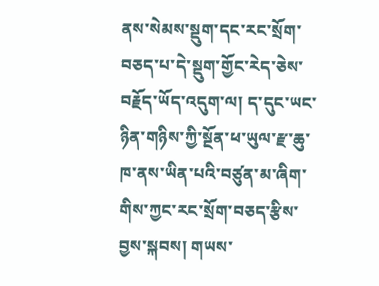ནས་སེམས་སྡུག་དང་རང་སྲོག་བཅད་པ་དེ་སྡུག་གྱོང་རེད་ཅེས་བརྗོད་ཡོད་འདུག་ལ། ད་དུང་ཡང་ཉིན་གཉིས་ཀྱི་སྔོན་ཕ་ཡུལ་རྫ་ཆུ་ཁ་ནས་ཡིན་པའི་བཙུན་མ་ཞིག་གིས་ཀྱང་རང་སྲོག་བཅད་རྩིས་བྱས་སྐབས། གཡས་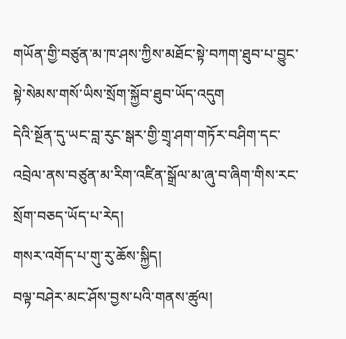གཡོན་གྱི་བཙུན་མ་ཁ་ཤས་ཀྱིས་མཐོང་སྟེ་བཀག་ཐུབ་པ་བྱུང་སྟེ་སེམས་གསོ་ཡིས་སྲོག་སྐྱོབ་ཐུབ་ཡོད་འདུག
དེའི་སྔོན་དུ་ཡང་བླ་རུང་སྒར་གྱི་གྲྭ་ཤག་གཏོར་བཤིག་དང་འབྲེལ་ནས་བཙུན་མ་རིག་འཛིན་སྒྲོལ་མ་ཞུ་བ་ཞིག་གིས་རང་སྲོག་བཅད་ཡོད་པ་རེད།
གསར་འགོད་པ་གུ་རུ་ཆོས་སྐྱིད།
བལྟ་བཤེར་མང་ཤོས་བྱས་པའི་གནས་ཚུལ།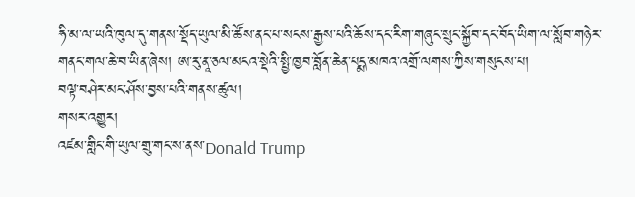ཧི་མ་ལ་ཡའི་ཁུལ་དུ་གནས་སྡོད་ཡུལ་མི་ཚོས་ནང་པ་སངས་རྒྱས་པའི་ཆོས་དང་རིག་གཞུང་སྲུང་སྐྱོབ་དང་བོད་ཡིག་ལ་སློབ་གཉེར་གནང་གལ་ཆེ་བ་ཡིན་ཞེས། ཨ་རུ་ནཱ་ཅལ་མངའ་སྡེའི་སྤྱི་ཁྱབ་བློན་ཆེན་པདྨ་མཁའ་འགྲོ་ལགས་ཀྱིས་གསུངས་པ།
བལྟ་བཤེར་མང་ཤོས་བྱས་པའི་གནས་ཚུལ།
གསར་འགྱུར།
འཛམ་གླིང་གི་ཡུལ་གྲུ་གང་ས་ནས་Donald Trump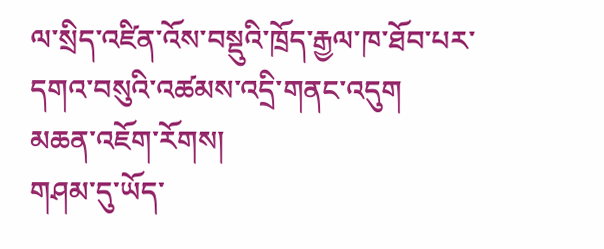ལ་སྲིད་འཛིན་འོས་བསྡུའི་ཁྲོད་རྒྱལ་ཁ་ཐོབ་པར་དགའ་བསུའི་འཚམས་འདྲི་གནང་འདུག
མཆན་འཇོག་རོགས།
གཤམ་དུ་ཡོད་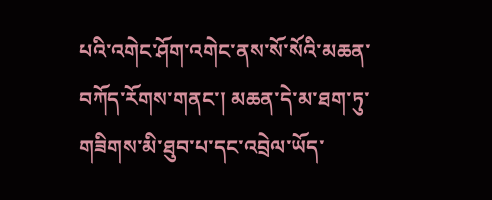པའི་འགེང་ཤོག་འགེང་ནས་སོ་སོའི་མཆན་བཀོད་རོགས་གནང་། མཆན་དེ་མ་ཐག་ཏུ་གཟིགས་མི་ཐུབ་པ་དང་འབྲེལ་ཡོད་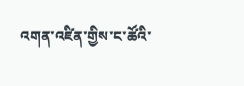འགན་འཛིན་གྱིས་ང་ཚོའི་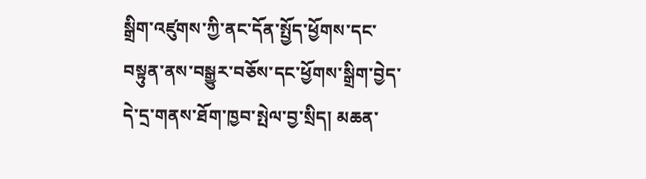སྒྲིག་འཛུགས་ཀྱི་ནང་དོན་སྤྱོད་ཕྱོགས་དང་བསྟུན་ནས་བསྒྱུར་བཅོས་དང་ཕྱོགས་སྒྲིག་བྱེད་དེ་དྲ་གནས་ཐོག་ཁྱབ་སྤེལ་བྱ་སྲིད། མཆན་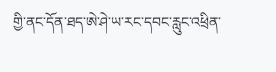གྱི་ནང་དོན་ཐད་ཨེ་ཤེ་ཡ་རང་དབང་རླུང་འཕྲིན་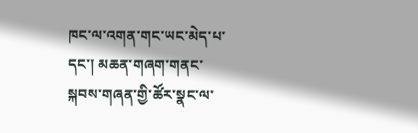ཁང་ལ་འགན་གང་ཡང་མེད་པ་དང་། མཆན་གཞག་གནང་སྐབས་གཞན་གྱི་ཚོར་སྣང་ལ་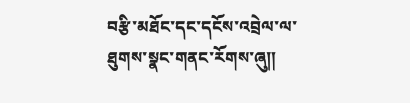བརྩི་མཐོང་དང་དངོས་འབྲེལ་ལ་ཐུགས་སྣང་གནང་རོགས་ཞུ༎